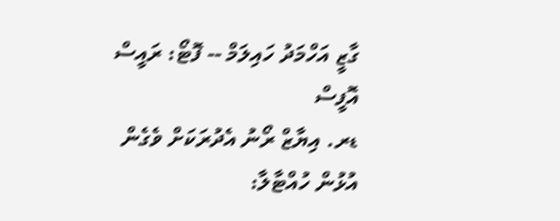ގާޒީ އަހްމަދު ހައިލަމް -- ފޮޓޯ: ރައީސް އޮފީސް
ޑރ. އިޔާޒް ރޯނު އެދުރަކަށް ވެގެން އުޅުން ހުއްޓާލާ: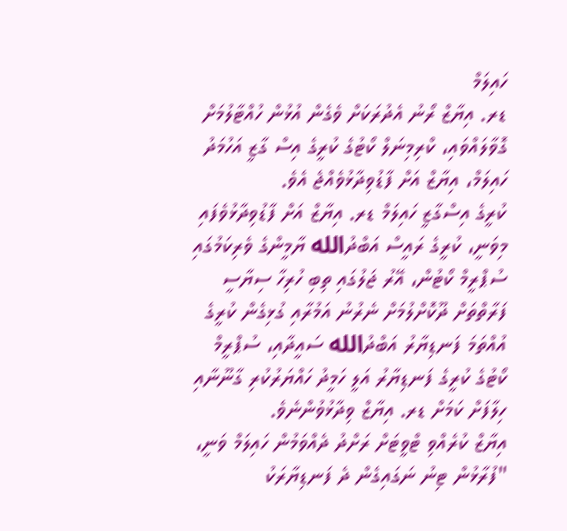ހައިލަމް
ޑރ. އިޔާޒް ރޯނު އެދުރަކަށް ވެގެން އުޅުން ހުއްޓާލުމަށް ގޮވާލައްވައި، ކްރިމިނަލް ކޯޓުގެ ކުރީގެ އިސް ގާޒީ އަހުމަދު ހައިލަމް، އިޔާޒް އަށް ފާޑުވިދާޅުވެއްޖެ އެވެ.
ކުރީގެ އިސްގާޒީ ހައިލަމް ޑރ. އިޔާޒް އަށް ފާޑުވިދާޅުވެފައި މިވަނީ، ކުރީގެ ރައީސް އަބްދުالله ޔާމީންގެ ވެރިކަމުގައި ސުޕްރީމް ކޯޓުން، އޭރު ޖަލުގައި ތިބި ހުރިހާ ސިޔާސީ ފަރާތްތަށް ދޫކޮށްލުމަށް ނެރުނު އަމުރާއި ގުޅިގެން ކުރީގެ އުއްތަމަ ފަނޑިޔާރު އަބްދުالله ސައީދާއި، ސުޕްރީމް ކޯޓުގެ ކުރީގެ ފަނޑިޔާރު އަލީ ހަމީދު ހައްޔަރުކުރި ގާނޫނާއި ހިލާފަށް ކަމަށް ޑރ. އިޔާޒް ވިދާޅުވުންނެވެ.
އިޔާޒް ކުރެއްވި ޓްވީޓަށް ރަށްދު ދެއްވަމުން ހައިލަމް ވަނީ، "ފުރާޅުން ޓިނު ނަގައިގެން ދެ ފަނޑިޔާރަކު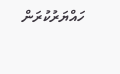ހައްޔަރުކުރަން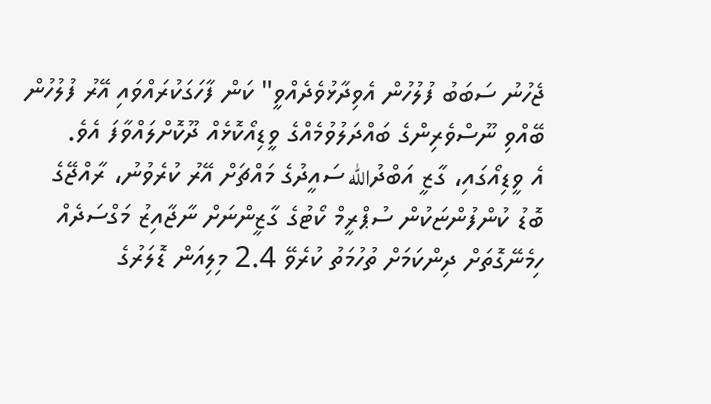ޖެހުނު ސަބަބު ފުލުހުން އެވިދާޅުވެދެއްވީ" ކަން ފާހަގަކުރައްވައި އޭރު ފުލުހުން ބޭއްވި ނޫސްވެރިންގެ ބައްދަލުވުމެއްގެ ވީޑިއޯކޮޅެއް ދޫކޮށްލައްވާފަ އެވެ.
އެ ވީޑިއޯގައި، ގާޒީ އަބްދުالله ސައީދުގެ މައްޗަށް އޭރު ކުރެވުނު، ރާއްޖޭގެ ބޮޑު ކުންފުންޏަކުން ސުޕްރީމް ކޯޓުގެ ގާޒީންނަށް ނާޖާއިޒު މަގްސަދެއް ހިމެނޭގޮތަށް ދިންކަމަށް ތުހުމަތު ކުރެވޭ 2.4 މިލިއަން ޑޮލަރުގެ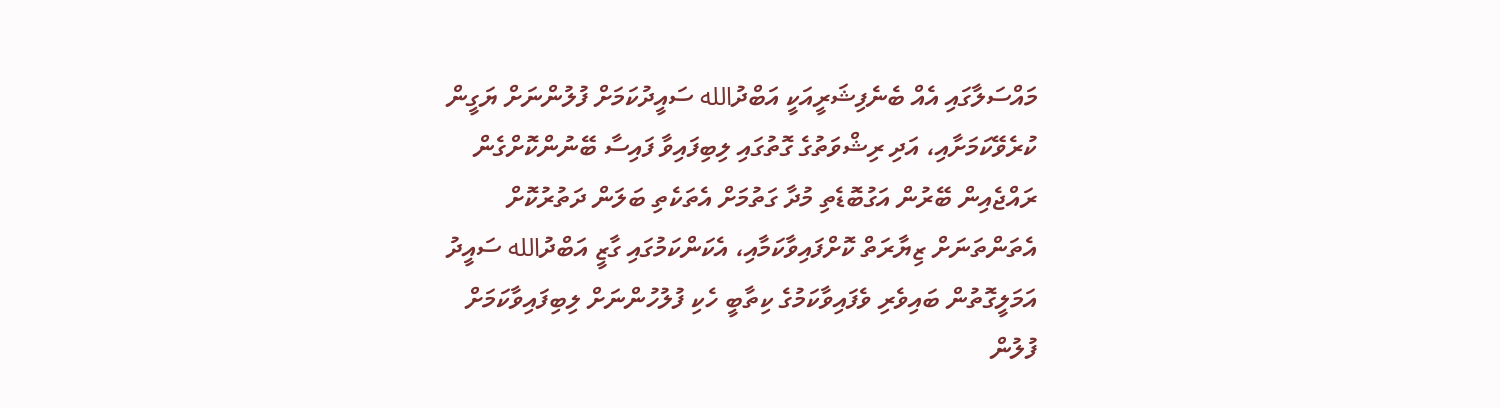މައްސަލާގައި އެއް ބެނެފިޝަރީއަކީ އަބްދުالله ސައީދުކަމަށް ފުލުންނަށް ޔަގީން ކުރެވޭކަމަށާއި، އަދި ރިޝްވަތުގެ ގޮތުގައި ލިބިފައިވާ ފައިސާ ބޭނުންކޮށްގެން ރައްޖެއިން ބޭރުން އަގުބޮޑެތި މުދާ ގަތުމަށް އެތަކެތި ބަލަން ދަތުރުކޮށް އެތަންތަނަށް ޒިޔާރަތް ކޮށްފައިވާކަމާއި، އެކަންކަމުގައި ގާޒީ އަބްދުالله ސައީދު އަމަލީގޮތުން ބައިވެރި ވެފައިވާކަމުގެ ކިތާބީ ހެކި ފުލުހުންނަށް ލިބިފައިވާކަމަށް ފުލުން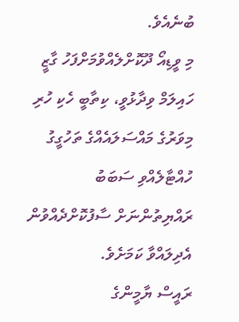ބުނެއެވެ.
މި ވީޑިއޯ ދޫކޮށްލެއްވުމަށްފަހު ގާޒީ ހައިލަމް ވިދާޅުވީ، ކިތާބީ ހެކި ހުރި މިވަރުގެ މައްސަލައެއްގެ ތަހުގީގު ހުއްޓާލެއްވި ސަބަބު ރައްޔިތުންނަށް ސާފުކޮށްދެއްވުން އެދިލައްވާ ކަމަށެވެ.
ރައީސް ޔާމީންގެ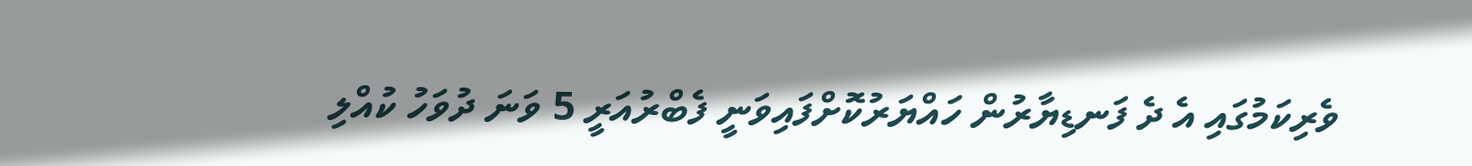ވެރިކަމުގައި އެ ދެ ފަނޑިޔާރުން ހައްޔަރުކޮށްފައިވަނީ ފެބްރުއަރީ 5 ވަނަ ދުވަހު ކުއްލި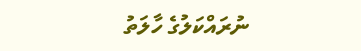ނުރައްކަލުގެ ހާލަތު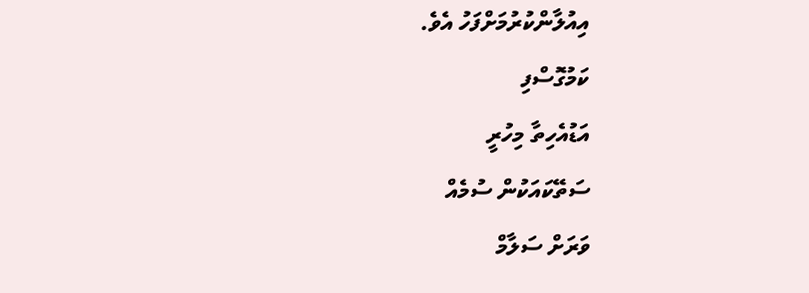އިއުލާންކުރުމަށްފަހު އެވެ.
ކަމުގޮސްފި
އަޑުއެހިތާ މިހުރީ
ސަތޭކައަކުން ސުމެއް
ވަރަށް ސަލާމް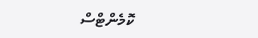ކޮމެންޓްސް